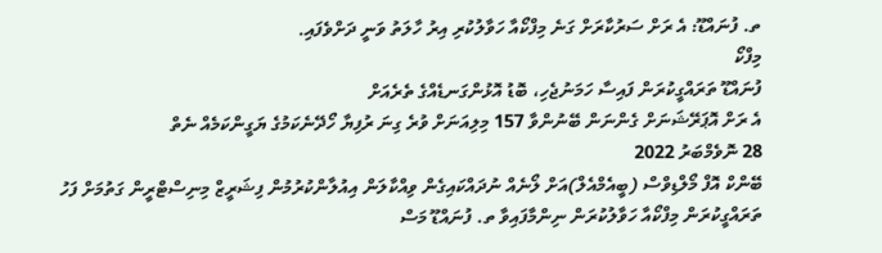ތ. ފުނައްޑޫ: އެ ރަށް ސަރުކާރަށް ގަނެ މިފްކޯއާ ހަވާލުކުރި އިރު ހާލަތު ވަނީ ދަށްވެފައި.
މިފްކޯ
ފުނައްޑޫ ތަރައްގީކުރަން ފައިސާ ހަމަނުޖެހި، ބޮޑު އޮޅުންގަނޑެއްގެ ތެރެއަށް
އެ ރަށް އޮޕަރޭޝަނަށް ގެންނަން ބޭނުންވާ 157 މިލިއަނަށް ވުރެ ގިނަ ރުފިޔާ ހޯދޭނެކަމުގެ ޔަގީންކަމެއް ނެތް
28 ނޮވެމްބަރު 2022
ބޭންކް އޮފް މޯލްޑިވްސް (ބީއެމްއެލް)އަށް ލޯނެއް ނުދައްކައިގެން ވިއްކާލަން އިއުލާންކުރުމުން ފިޝަރީޒް މިނިސްޓްރީން ގަތުމަށް ފަހު ތަރައްގީކުރަން މިފްކޯއާ ހަވާލުކުރަން ނިންމާފައިވާ ތ. ފުނައްޑޫ މަސް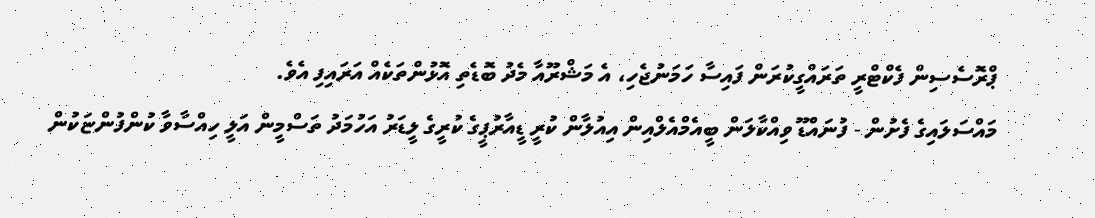ޕްރޮސެސިން ފެކްޓްރީ ތަރައްގީކުރަން ފައިސާ ހަމަނުޖެހި، އެ މަޝްރޫއާ މެދު ބޮޑެތި އޮޅުންތަކެއް އަރައިފި އެވެ.
މައްސަލައިގެ ފެށުން - ފުނައްޑޫ ވިއްކާލަން ބީއެމްއެލްއިން އިއުލާން ކުރީ ޑީއާރުޕީގެ ކުރީގެ ލީޑަރު އަހުމަދު ތަސްމީން އަލީ ހިއްސާވާ ކުންފުންޏަކުން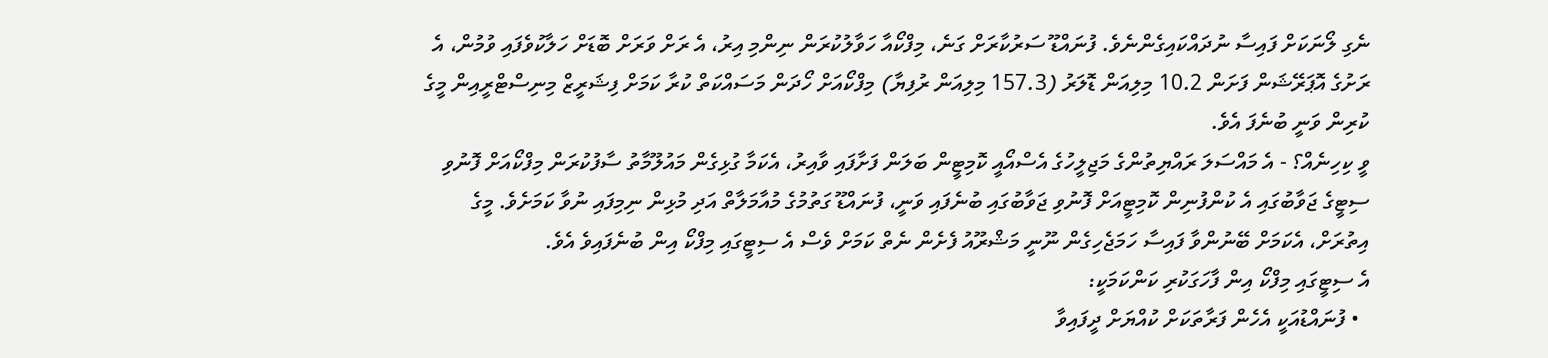ނެގި ލޯނަކަށް ފައިސާ ނުދައްކައިގެންނެވެ. ފުނައްޑޫ ސަރުކާރަށް ގަނެ، މިފްކޯއާ ހަވާލުކުރަން ނިންމި އިރު، އެ ރަށް ވަރަށް ބޮޑަށް ހަލާކުވެފައި ވުމުން، އެ ރަށުގެ އޮޕަރޭޝަން ފަށަން 10.2 މިލިއަން ޑޮލަރު (157.3 މިލިއަން ރުފިޔާ) މިފްކޯއަށް ހޯދަން މަސައްކަތް ކުރާ ކަމަށް ފިޝަރީޒް މިނިސްޓްރީއިން މީގެ ކުރިން ވަނީ ބުނެފަ އެވެ.
ވީ ކިހިނެއް؟ - އެ މައްސަލަ ރައްޔިތުންގެ މަޖިލީހުގެ އެސްއޯއީ ކޮމިޓީން ބަލަން ފަށާފައި ވާއިރު، އެކަމާ ގުޅިގެން މައުލޫމާތު ސާފުކުރަން މިފްކޯއަށް ފޮނުވި ސިޓީގެ ޖަވާބުގައި އެ ކުންފުނިން ކޮމިޓީއަށް ފޮނުވި ޖަވާބުގައި ބުނެފައި ވަނީ، ފުނައްޑޫ ގަތުމުގެ މުއާމަލާތް އަދި މުޅިން ނިމިފައި ނުވާ ކަމަށެވެ. މީގެ އިތުރަށް، އެކަމަށް ބޭނުންވާ ފައިސާ ހަމަޖެހިގެން ނޫނީ މަޝްރޫއު ފެށެން ނެތް ކަމަށް ވެސް އެ ސިޓީގައި މިފްކޯ އިން ބުނެފައިވެ އެވެ.
އެ ސިޓީގައި މިފްކޯ އިން ފާހަގަކުރި ކަންކަމަކީ:
  • ފުނައްޑުއަކީ އެހެން ފަރާތަކަށް ކުއްޔަށް ދީފައިވާ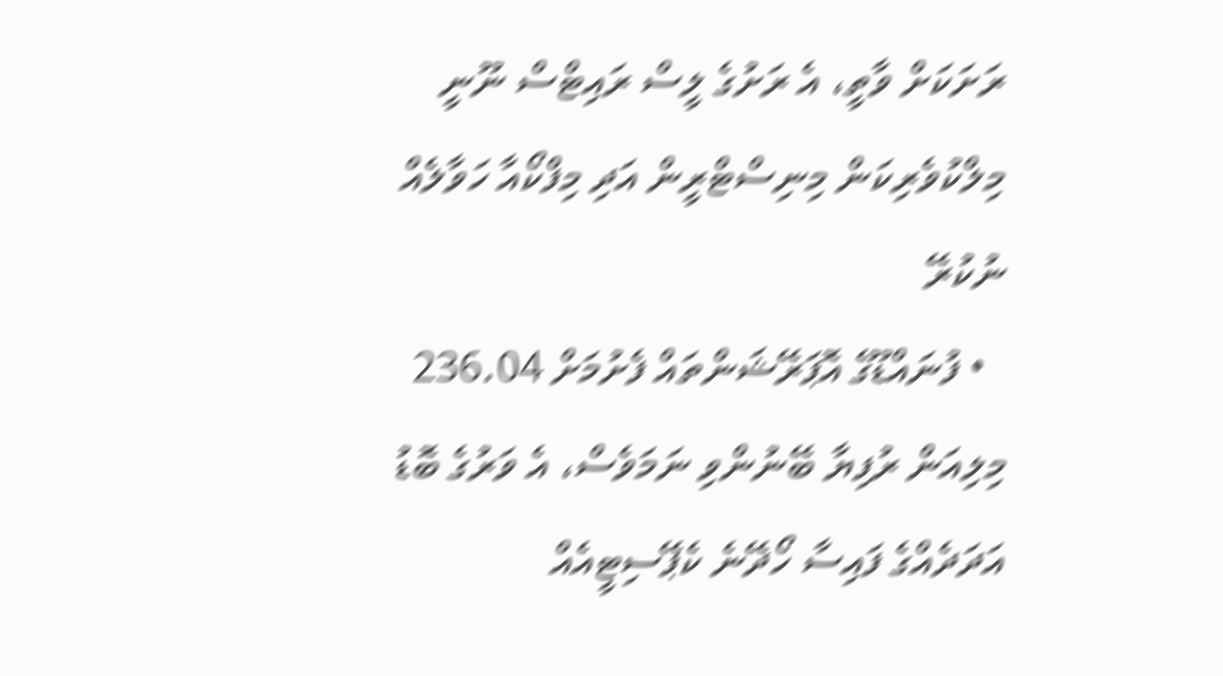ރަށަކަށް ވާތީ، އެ ރަށުގެ ލީސް ރައިޓްސް ނޫނީ މިލްކުވެރިކަން މިނިސްޓްރީން އަދި މިފްކޯއާ ހަވާލެއް ނުކުރޭ
  • ފުނައްޑޫގެ އޮޕަރޭޝަންތައް ފެށުމަށް 236.04 މިލިއަން ރުފިޔާ ބޭނުންވި ނަމަވެސް، އެ ވަރުގެ ބޮޑު އަދަދެއްގެ ފައިސާ ހޯދޭނެ ކެޕޭސިޓީއެއް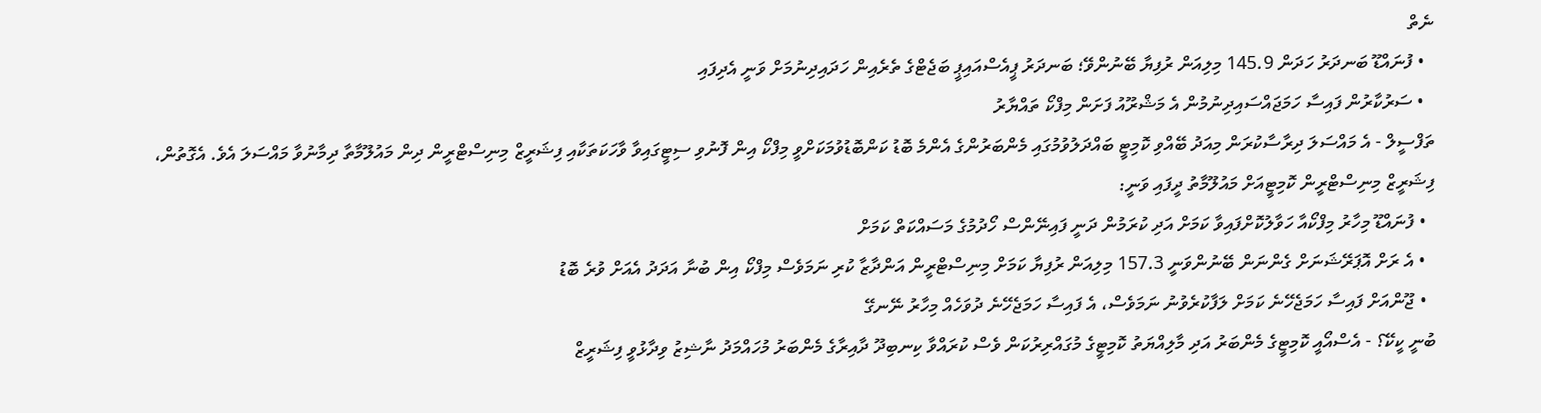ނެތް
  • ފުނައްޑޫ ބަނދަރު ހަދަން 145.9 މިލިއަން ރުފިޔާ ބޭނުންވޭ؛ ބަނދަރު ޕީއެސްއައިޕީ ބަޖެޓްގެ ތެރެއިން ހަދައިދިނުމަށް ވަނީ އެދިފައި
  • ސަރުކާރުން ފައިސާ ހަމަޖައްސައިދިނުމުން އެ މަޝްރޫއު ފަށަން މިފްކޯ ތައްޔާރު
ތަފްސީލް - އެ މައްސަލަ ދިރާސާކުރަން މިއަދު ބޭއްވި ކޮމިޓީ ބައްދަލުވުމުގައި މެންބަރުންގެ އެންމެ ބޮޑު ކަންބޮޑުވުމަކަށްވީ މިފްކޯ އިން ފޮނުވި ސިޓީގައިވާ ވާހަކަތަކާއި ފިޝަރީޒް މިނިސްޓްރީން ދިން މައުލޫމާތާ ދިމާނުވާ މައްސަލަ އެވެ. އެގޮތުން، ފިޝަރީޒް މިނިސްޓްރީން ކޮމިޓީއަށް މައުލޫމާތު ދީފައި ވަނީ:
  • ފުނައްޑޫ މިހާރު މިފްކޯއާ ހަވާލުކޮށްފައިވާ ކަމަށް އަދި ކުރަމުން ދަނީ ފައިނޭންސް ހޯދުމުގެ މަސައްކަތް ކަމަށް
  • އެ ރަށް އޮޕަރޭޝަނަށް ގެންނަން ބޭނުންވަނީ 157.3 މިލިއަން ރުފިޔާ ކަމަށް މިނިސްޓްރީން އަންދާޒާ ކުރި ނަމަވެސް މިފްކޯ އިން ބުނާ އަދަދު އެއަށް ވުރެ ބޮޑު
  • ޖޫންއަށް ފައިސާ ހަމަޖެހޭނެ ކަމަށް ލަފާކުރެވުނު ނަމަވެސް، އެ ފައިސާ ހަމަޖެހޭނެ ދުވަހެއް މިހާރު ނޭނގޭ
ބުނީ ކީކޭ؟ - އެސްއޯއީ ކޮމިޓީގެ މެންބަރު އަދި މާލިއްޔަތު ކޮމިޓީގެ މުގައްރިރުކަން ވެސް ކުރައްވާ ކިނބިދޫ ދާއިރާގެ މެންބަރު މުހައްމަދު ނާޝިޒު ވިދާޅުވީ ފިޝަރީޒް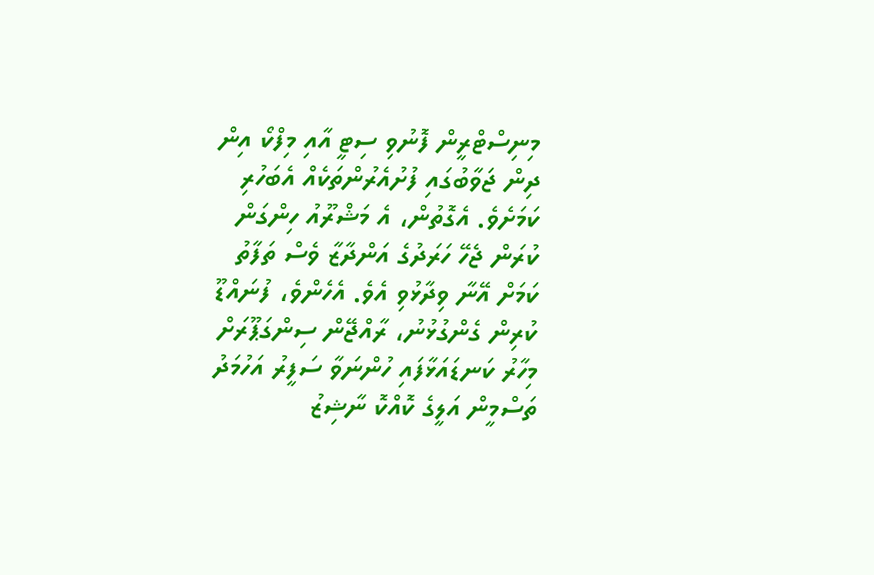މިނިސްޓްރީން ފޮނުވި ސިޓީ އާއި މިފްކޯ އިން ދިން ޖަވާބުގައި ފުށުއެރުންތަކެއް އެބަހުރި ކަމަށެވެ. އެގޮތުން، އެ މަޝްރޫއު ހިންގަން ކުރަން ޖެހޭ ހަރަދުގެ އަންދާޒާ ވެސް ތަފާތު ކަމަށް އޭނާ ވިދާޅުވި އެވެ. އެހެންވެ، ފުނައްޑޫ ކުރިން ގެންގުޅުނު، ރާއްޖޭން ސިންގަޕޫރަށް މިހާރު ކަނޑައަޅާފައި ހުންނަވާ ސަފީރު އަހުމަދު ތަސްމީން އަލީގެ ކޮއްކޮ ނާޝިޒު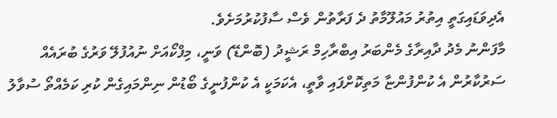އެދިވަޑައިގަތީ އިތުރު މައުލޫމާތު ދެ ފަރާތުން ވެސް ސާފުކުރުމަށެވެ.
މާފަންނު މެދު ދާއިރާގެ މެންބަރު އިބްރާހިމް ރަޝީދު (ބޮންޑޭ) ވަނީ، މިފްކޯއަށް ނުއުފުލޭ ވަރުގެ ބުރައެއް ސަރުކާރުން އެ ކުންފުންޏާ މަތިކޮށްފައި ވާތީ، އެކަމަކީ އެ ކުންފުނީގެ ބޯޑުން ނިންމައިގެން ކުރި ކަމެއްތޯ ސުވާލު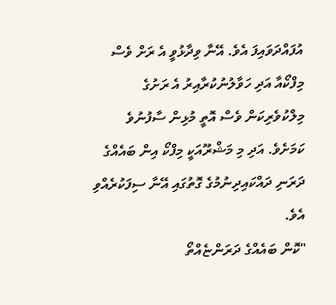އުފައްދަވައިފަ އެވެ. އޭނާ ވިދާޅުވީ އެ ރަށް ވެސް މިފްކޯއާ އަދި ހަވާލުނުކުރާއިރު އެ ރަށުގެ މިލްކުވެރިކަން ވެސް އޮތީ މުޅިން ސާފުނުވެ ކަމަށެވެ. އަދި މި މަޝްރޫއަކީ މިފްކޯ އިން ބައެއްގެ ދަރަނި ދައްކައިދިނުމުގެ ގޮތުގައި އޭނާ ސިފަކުރެއްވި އެވެ.
"ކޮން ބައެއްގެ ދަރަންޏެއްތޯ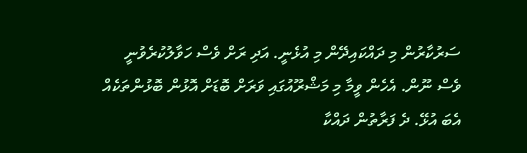ސަރުކާރުން މި ދައްކައިދޭން މި އުޅެނީ. އަދި ރަށް ވެސް ހަވާލުކުރެވުނީ ވެސް ނޫން. އެހެން ވީމާ މި މަޝްރޫއުގައި ވަރަށް ބޮޑަށް އޮޅުން ބޮޅުންތަކެއް އެބަ އުޅޭ. ދެ ފަރާތުން ދައްކާ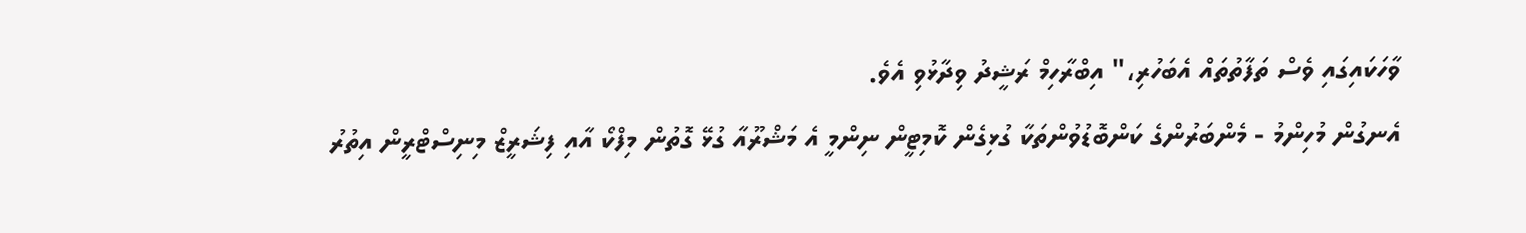ވާހަކައިގައި ވެސް ތަފާތުތައް އެބަހުރި،" އިބްރާހިމް ރަޝީދު ވިދާޅުވި އެވެ.
އެނގުން މުހިންމު - މެންބަރުންގެ ކަންބޮޑުވުންތަކާ ގުޅިގެން ކޮމިޓީން ނިންމީ އެ މަޝްރޫއާ ގުޅޭ ގޮތުން މިފްކޯ އާއި ފިޝަރީޒް މިނިސްޓްރީން އިތުރު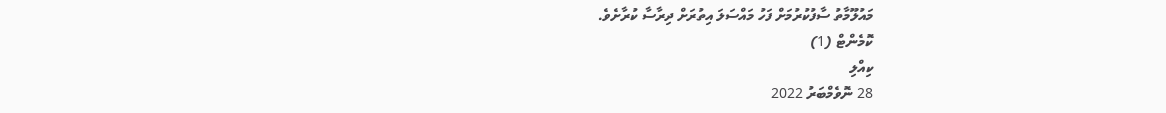މައުލޫމާތު ސާފުކުރުމަށް ފަހު މައްސަލަ އިތުރަށް ދިރާސާ ކުރާށެވެ.
ކޮމެންޓް (1)
ކިއްލި
28 ނޮވެމްބަރު 2022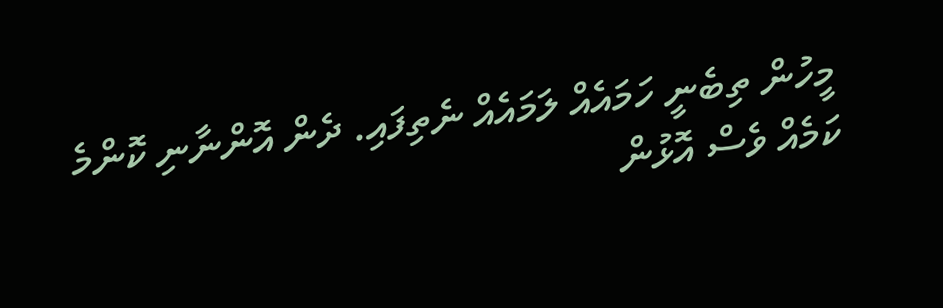މީހުން ތިބެނީ ހަމައެއް ލަމައެއް ނެތިފައި. ދެން އޮންނާނި ކޮންމެ ކަމެއް ވެސް އޮޅުން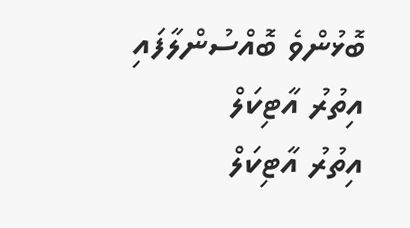ބޮޅުންވެ ބޮއްސުންލާފައި
އިތުރު އާޓިކަލް
އިތުރު އާޓިކަލް